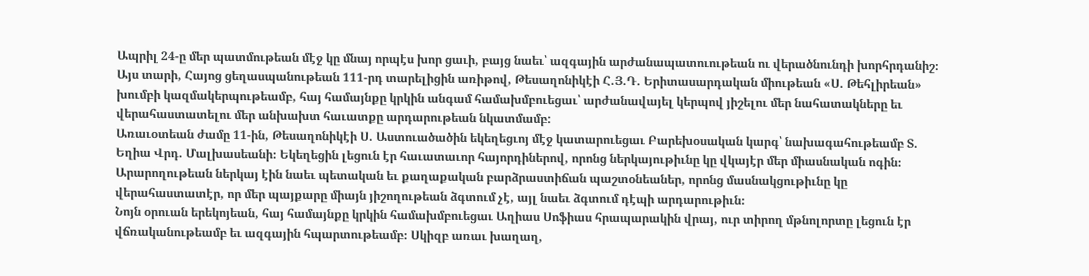Ապրիլ 24-ը մեր պատմութեան մէջ կը մնայ որպէս խոր ցաւի, բայց նաեւ՝ ազգային արժանապատուութեան ու վերածնունդի խորհրդանիշ։ Այս տարի, Հայոց ցեղասպանութեան 111-րդ տարելիցին առիթով, Թեսաղոնիկէի Հ.Յ.Դ. Երիտասարդական միութեան «Ս. Թեհլիրեան» խումբի կազմակերպութեամբ, հայ համայնքը կրկին անգամ համախմբուեցաւ՝ արժանավայել կերպով յիշելու մեր նահատակները եւ վերահաստատելու մեր անխախտ հաւատքը արդարութեան նկատմամբ:
Առաւօտեան ժամը 11-ին, Թեսաղոնիկէի Ս. Աստուածածին եկեղեցւոյ մէջ կատարուեցաւ Բարեխօսական կարգ՝ նախագահութեամբ Տ. Եղիա Վրդ. Մալխասեանի։ Եկեղեցին լեցուն էր հաւատաւոր հայորդիներով, որոնց ներկայութիւնը կը վկայէր մեր միասնական ոգին։ Արարողութեան ներկայ էին նաեւ պետական եւ քաղաքական բարձրաստիճան պաշտօնեաներ, որոնց մասնակցութիւնը կը վերահաստատէր, որ մեր պայքարը միայն յիշողութեան ձգտում չէ, այլ նաեւ ձգտում դէպի արդարութիւն։
Նոյն օրուան երեկոյեան, հայ համայնքը կրկին համախմբուեցաւ Աղիաս Սոֆիաս հրապարակին վրայ, ուր տիրող մթնոլորտը լեցուն էր վճռականութեամբ եւ ազգային հպարտութեամբ։ Սկիզբ առաւ խաղաղ,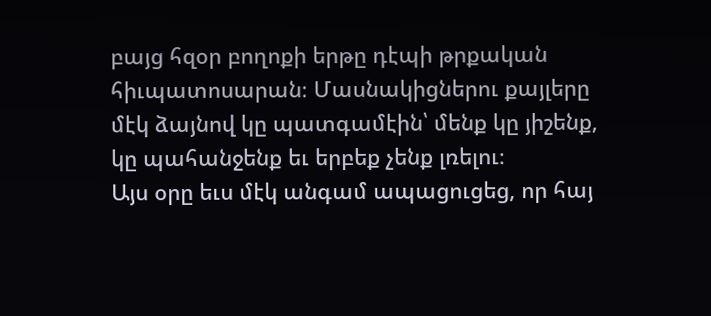բայց հզօր բողոքի երթը դէպի թրքական հիւպատոսարան։ Մասնակիցներու քայլերը մէկ ձայնով կը պատգամէին՝ մենք կը յիշենք, կը պահանջենք եւ երբեք չենք լռելու։
Այս օրը եւս մէկ անգամ ապացուցեց, որ հայ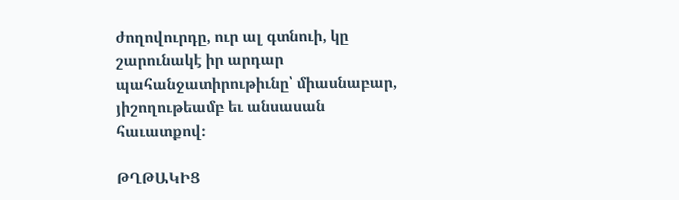ժողովուրդը, ուր ալ գտնուի, կը շարունակէ իր արդար պահանջատիրութիւնը՝ միասնաբար, յիշողութեամբ եւ անսասան հաւատքով։

ԹՂԹԱԿԻՑ